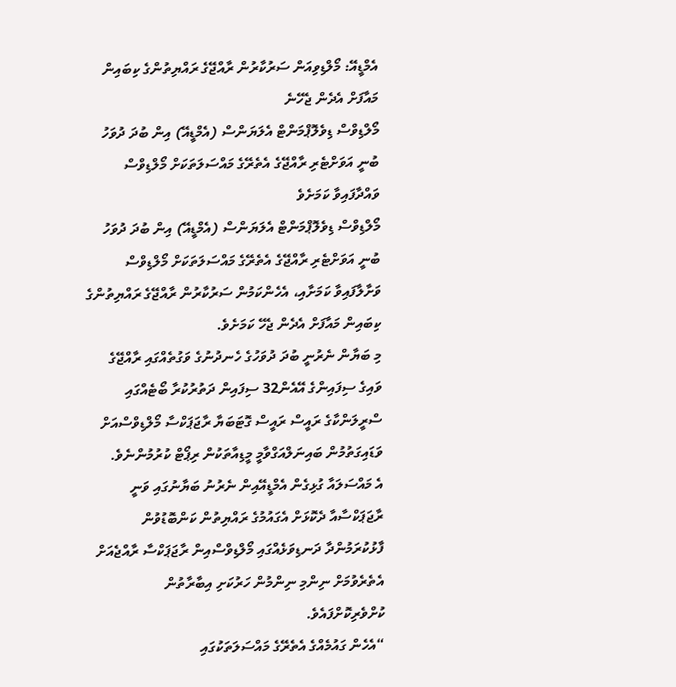އެމްޑީއޭ: މޯލްޑިވިއަން ސަރުކާރުން ރާއްޖޭގެ ރައްޔިތުންގެ ކިބައިން މައާފަށް އެދެން ޖެހޭނެ
މޯލްޑިވްސް ޑިވެލޮޕްމަންޓް އެލަޔަންސް (އެމްޑީއޭ) އިން ބުދަ ދުވަހު ބުނީ އަވަށްޓެރި ރާއްޖޭގެ އެތެރޭގެ މައްސަލަތަކަށް މޯލްޑިވްސް ވައްދާފައިވާ ކަމަށެވެ
މޯލްޑިވްސް ޑިވެލޮޕްމަންޓް އެލަޔަންސް (އެމްޑީއޭ) އިން ބުދަ ދުވަހު ބުނީ އަވަށްޓެރި ރާއްޖޭގެ އެތެރޭގެ މައްސަލަތަކަށް މޯލްޑިވްސް ވަށާލާފައިވާ ކަމަށާއި، އެހެންކަމުން ސަރުކާރުން ރާއްޖޭގެ ރައްޔިތުންގެ ކިބައިން މައާފަށް އެދެން ޖެހޭ ކަމަށެވެ.
މި ބަޔާން ނެރުނީ ބުދަ ދުވަހުގެ ހެނދުނުގެ ވަގުތެއްގައި ރާއްޖޭގެ ވައިގެ ސިފައިންގެ އޭއެން32 ސިފައިން ދަތުރުކުރާ ބޯޓެއްގައި ސްރީލަންކާގެ ރައީސް ރައީސް ގޮޓަބަޔާ ރާޖަޕަކްސާ މޯލްޑިވްސްއަށް ވަޑައިގަތުމުން ބައިނަލްއަގްވާމީ މީޑިއާތަކުން ރިޕޯޓް ކުރުމުންނެވެ.
އެ މައްސަލައާ ގުޅިގެން އެމްޑީއޭއިން ނެރުނު ބަޔާނުގައި ވަނީ ރާޖަޕަކްސާއާ ދެކޮޅަށް އެގައުމުގެ ރައްޔިތުން ކަންބޮޑުވުން ފާޅުކުރަމުންދާ ދަނޑިވަޅެއްގައި މޯލްޑިވްސްއިން ރާޖަޕަކްސާ ރާއްޖެއަށް އެތެރެވުމަށް ނިންމި ނިންމުން ހަރުކަށި އިބާރާތުން ކުށްވެރިކޮށްފައެވެ.
“އެހެން ގައުމެއްގެ އެތެރޭގެ މައްސަލަތަކުގައި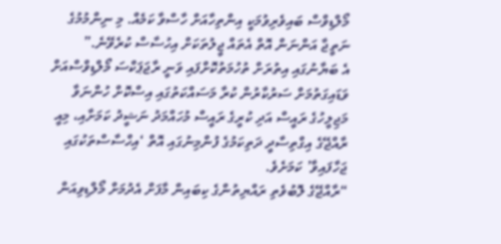މޯލްޑިވްސް ބައިވެރިވުމަކީ އިންތިހާއަށް ހާސްވާ ކަމެއް. މި ނިންމުމުގެ ނަތީޖާ އަންނަން އޮތް އެތައް ޖީލުތަކަށް އިހުސާސް ކުރެވޭނެ.”
އެ ބަޔާނުގައި އިތުރަށް ތުހުމަތުކޮށްފައި ވަނީ ރާޖަޕަކްސަ މޯލްޑިވްސްއަށް ވަޑައިގަތުމަށް ސަރުކާރުން ކުރާ މަސައްކަތުގައި އިސްކޮށް ހުންނަވާ މަޖިލީހުގެ ރައީސް އަދި ކުރީގެ ރައީސް މުހައްމަދު ނަޝީދު ކަމަށާއި، މިއީ ރާއްޖޭގެ އިގްތިސާދީ ދަތިކަމުގެ ފުންމިނުގައި އޮތް ‘އިހްސާސްތަކުގައި ޖަހާފައިވާ’ ކަމަށެވެ.
“ރާއްޖޭގެ ލޮބުވެތި ރައްޔިތުންގެ ކިބައިން މާފަށް އެދުމަށް މޯލްޑިވިއަން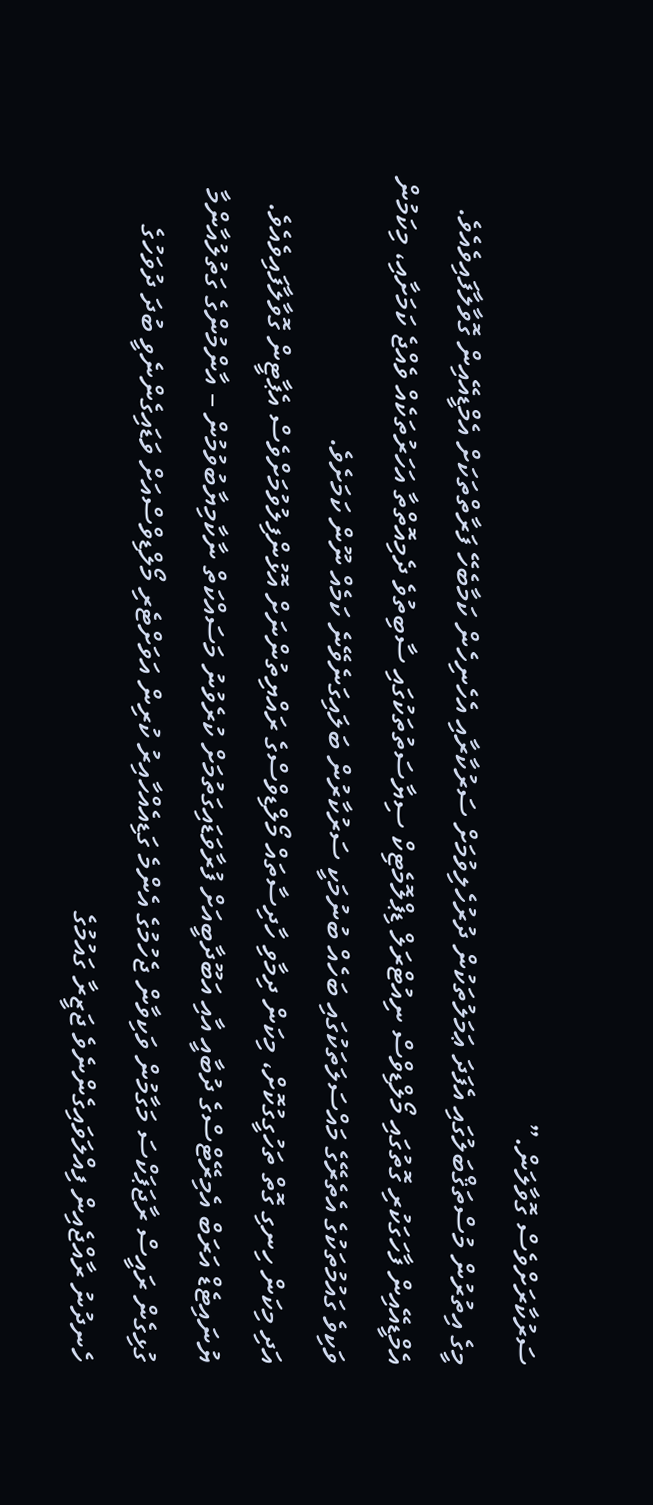ސަރުކާރަށްވެސް ގޮވާލަން.”
މީގެ އިތުރުން މުސްތަޤްބަލުގައި އެފަދަ ޢަމަލުތަކުން ދުރުހެލިވުމަށް ސަރުކާރާއި އެހެނިހެން ކަމާބެހޭ ފަރާތްތަކަށް އެމްޑީއޭއިން ގޮވާލާފައިވެއެވެ.
އެމްޑީއޭއިން ފާހަގަކުރި ގޮތުގައި މޯލްޑިވްސް ނިއުޓްރަލް ޑިޕްލޮމެޓިކް ސިޔާސަތުތަކުގައި ސާބިތުވެ ދެމިއޮތްތާ އަހަރުތަކެއް ވެއްޖެ ކަމަށާއި، މިކަމުން ވަކިވެ ގައުމުތަކުގެ އެތެރޭގެ މައްސަލަތަކުގައި ބަހެއް ބުނުމަކީ ސަރުކާރުން ބަލައިގަނެވޭނެ ކަމެއް ނޫން ކަމަށެވެ.
އަދި މިކަން ހިނގި ގޮތް ތަހުގީގުކޮށް، މިކަން ދިމާވި ހާދިސާތައް މޯލްޑިވްސްގެ ރައްޔިތުންނަށް އޮޅުންފިލުވުމަށްވެސް އެޕާޓީން ގޮވާލާފައިވެއެވެ.
ޔުނައިޓެޑް އަރަބް އެމިރޭޓްސްގެ ދުބާއީ އާއި އަބޫދާބީއަށް ފުރާވަޑައިގަތުމަށް ކުރެވުނު މަސައްކަތް ނާކާމިޔާބުވުމުން – އާންމުންގެ ގަތުލުއާންމާ ގުޅިގެން ރައީސް ރާޖަޕަކްސަ މަގާމުން ވަކިވާން ޖެހުމުގެ އެންމެ ގަޑިއެއްހާއިރު ކުރިން އަވަށްޓެރި މޯލްޑިވްސްއަށް ވަޑައިގެންނެވީ ބުދަ ދުވަހުގެ ހެނދުނު ރާއްޖެއިން ފިއްލަވައިގެންނެވެ ޖަޒީރާ ގައުމުގެ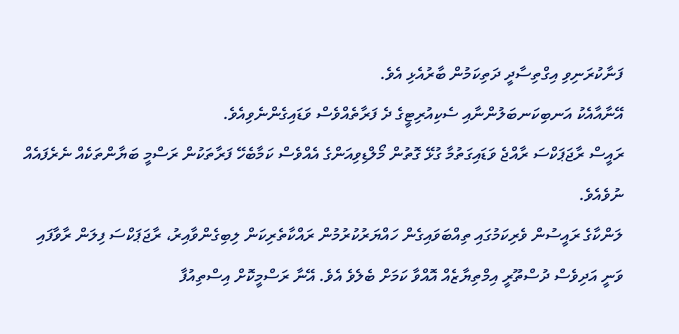ފަނާކުރަނިވި އިގްތިސާދީ ދަތިކަމުން ބާރުއެޅި އެވެ.
އޭނާއާއެކު އަނބިކަނބަލުންނާއި ސެކިއުރިޓީގެ ދެ ފަރާތެއްވެސް ވަޑައިގެންނެވިއެވެ.
ރައީސް ރާޖަޕަކްސަ ރާއްޖެ ވަޑައިގަތުމާ ގުޅޭ ގޮތުން މޯލްޑިވިއަންގެ އެއްވެސް ކަމާބެހޭ ފަރާތަކުން ރަސްމީ ބަޔާންތަކެއް ނެރެފައެއް ނުވެއެވެ.
ލަންކާގެ ރައީސުން ވެރިކަމުގައި ތިއްބަވައިގެން ހައްޔަރުކުރުމުން ރައްކާތެރިކަން ލިބިގެންވާއިރު، ރާޖަޕަކްސަ ފިލަން ރާވާފައި ވަނީ އަދިވެސް ދުސްތޫރީ އިމްތިޔާޒެއް އޮއްވާ ކަމަށް ބެލެވެ އެވެ. އޭނާ ރަސްމީކޮށް އިސްތިއުފާ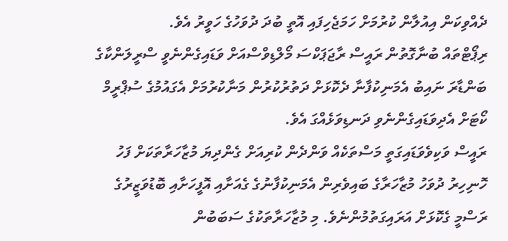ދެއްވިކަން އިއުލާން ކުރުމަށް ހަމަޖެހިފައި އޮތީ ބުދަ ދުވަހުގެ ހަވީރު އެވެ.
ރިޕޯޓްތައް ބުނާގޮތުން ރައީސް ރާޖަޕަކްސަ މޯލްޑިވްސްއަށް ވަޑައިގެންނެވީ ސްރީލަންކާގެ ބަންޑާރަ ނައިބު އެމަނިކުފާނާ ދެކޮޅަށް ދަތުރުކުރުން މަނާކުރުމަށް އެގައުމުގެ ސުޕްރީމް ކޯޓަށް އެދިވަޑައިގެންނެވި ދަނޑިވަޅެއްގަ އެވެ.
ރައީސް ވަކިވެވަޑައިގަތީ މަސްތަކެއް ވަންދެން ކުރިއަށް ގެންދިޔަ މުޒާހަރާތަކަށް ފަހު ހޮނިހިރު ދުވަހު މުޒާހަރާގެ ބައިވެރިން އެމަނިކުފާނުގެ ގެއަށާއި އޮފީހަށާއި ބޮޑުވަޒީރުގެ ރަސްމީ ގެކޮޅަށް އަރައިގަތުމުންނެވެ. މި މުޒާހަރާތަކުގެ ސަބަބުން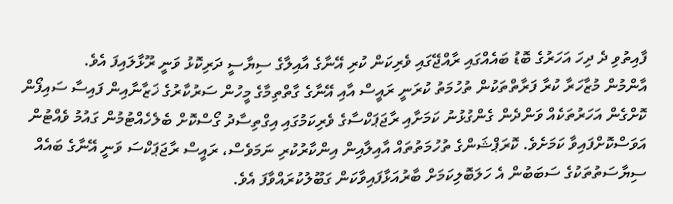ފާއިތުވި ދެ ދިހަ އަހަރުގެ ބޮޑު ބައެއްގައި ރާއްޖޭގައި ވެރިކަން ކުރި އޭނާގެ އާއިލާގެ ސިޔާސީ ދަރިކޮޅު ވަނީ ރޫޅާލައިފަ އެވެ.
އާންމުން މުޒާހަރާ ކުރާ ފަރާތްތަކުން ތުހުމަތު ކުރަނީ ރައީސް އާއި އޭނާގެ ގާތްތިމާގެ މީހުން ސަރުކާރުގެ ޚަޒާނާއިން ފައިސާ ސައިފޯން ކޮށްގެން އަހަރުތަކެއް ވަންދެން ގެންގުޅުނު ކަމަށާއި ރާޖަޕަކްސާގެ ވެރިކަމުގައި އިގްތިސާދު ގޯސްކޮށް ބެލެހެއްޓުމުން ގައުމު ވެއްޓުން އަވަސްކޮށްފައިވާ ކަމަށެވެ. ކޮރަޕްޝަންގެ ތުހުމަތުތައް އާއިލާއިން އިންކާރުކުރި ނަމަވެސް، ރައީސް ރާޖަޕަކްސަ ވަނީ އޭނާގެ ބައެއް ސިޔާސަތުތަކުގެ ސަބަބުން އެ ހަލަބޮލިކަމަށް ބާރުއަޅާފައިވާކަން ގަބޫލުކުރައްވާފަ އެވެ.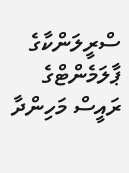ސްރީލަންކާގެ ޕާލަމެންޓްގެ ރައީސް މަހިންދާ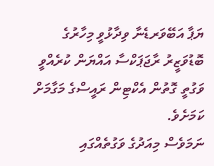ޔަޕާ އަބޭވަރޑެނާ ވިދާޅުވީ މިހާރުގެ ބޮޑުވަޒީރު ރާޖަޕަކްސާ އައްޔަން ކުރެއްވީ ވަގުތީ ގޮތުން އެކްޓިން ރައީސްގެ މަގާމަށް ކަމަށެވެ.
ނަމަވެސް މިއަދުގެ ވަގުތެއްގައި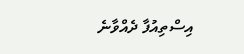އިސްތިއުފާ ދެއްވާނެ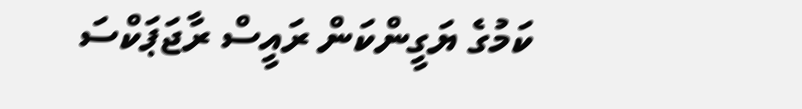ކަމުގެ ޔަގީންކަން ރައީސް ރާޖަޕަކްސަ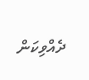ދެއްވިކަން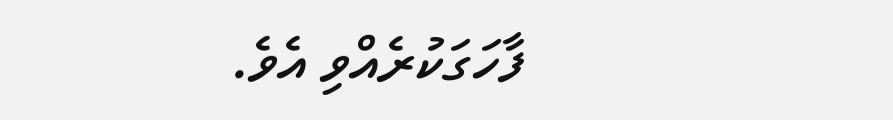ފާހަގަކުރެއްވި އެވެ.